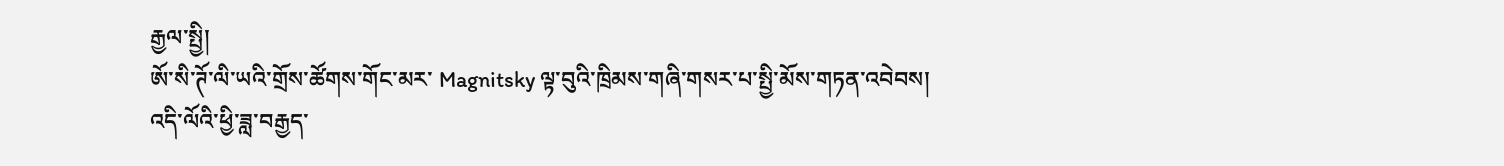རྒྱལ་སྤྱི།
ཨོ་སི་ཊོ་ལི་ཡའི་གྲོས་ཚོགས་གོང་མར་ Magnitsky ལྟ་བུའི་ཁྲིམས་གཞི་གསར་པ་སྤྱི་མོས་གཏན་འབེབས།
འདི་ལོའི་ཕྱི་ཟླ་བརྒྱད་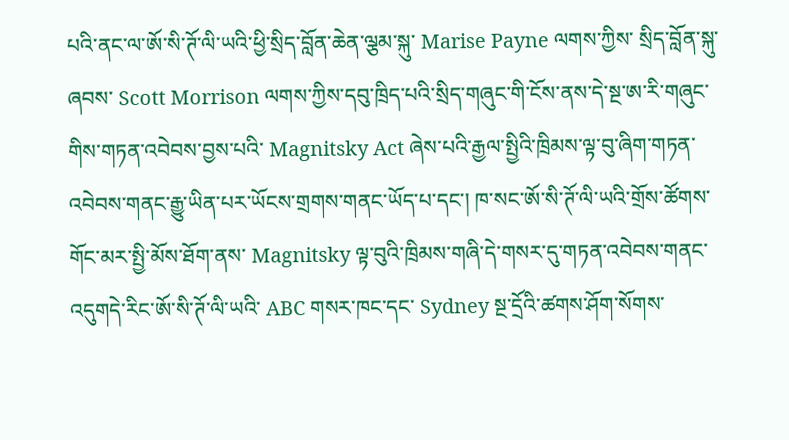པའི་ནང་ལ་ཨོ་སི་ཊོ་ལི་ཡའི་ཕྱི་སྲིད་བློན་ཆེན་ལྕམ་སྐུ་ Marise Payne ལགས་ཀྱིས་ སྲིད་བློན་སྐུ་ཞབས་ Scott Morrison ལགས་ཀྱིས་དབུ་ཁྲིད་པའི་སྲིད་གཞུང་གི་ངོས་ནས་དེ་སྔ་ཨ་རི་གཞུང་གིས་གཏན་འབེབས་བྱས་པའི་ Magnitsky Act ཞེས་པའི་རྒྱལ་སྤྱིའི་ཁྲིམས་ལྟ་བུ་ཞིག་གཏན་འབེབས་གནང་རྒྱུ་ཡིན་པར་ཡོངས་གྲགས་གནང་ཡོད་པ་དང་། ཁ་སང་ཨོ་སི་ཊོ་ལི་ཡའི་གྲོས་ཚོགས་གོང་མར་སྤྱི་མོས་ཐོག་ནས་ Magnitsky ལྟ་བུའི་ཁྲིམས་གཞི་དེ་གསར་དུ་གཏན་འབེབས་གནང་འདུགདེ་རིང་ཨོ་སི་ཊོ་ལི་ཡའི་ ABC གསར་ཁང་དང་ Sydney སྔ་དྲོའི་ཚགས་ཤོག་སོགས་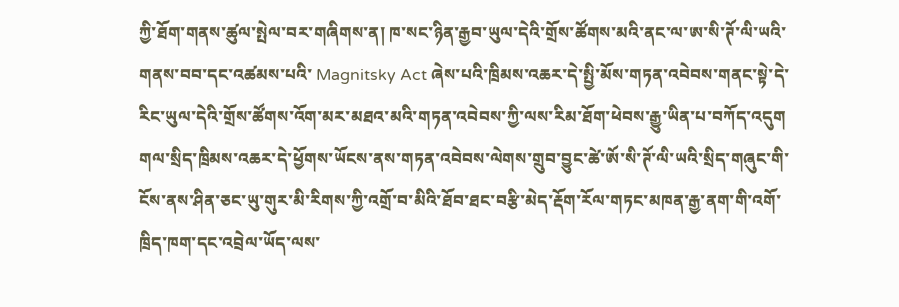ཀྱི་ཐོག་གནས་ཚུལ་སྤེལ་བར་གཞིགས་ན། ཁ་སང་ཉིན་རྒྱབ་ཡུལ་དེའི་གྲོས་ཚོགས་མའི་ནང་ལ་ཨ་སི་ཊོ་ལི་ཡའི་གནས་བབ་དང་འཚམས་པའི་ Magnitsky Act ཞེས་པའི་ཁྲིམས་འཆར་དེ་སྤྱི་མོས་གཏན་འབེབས་གནང་སྟེ་དེ་རིང་ཡུལ་དེའི་གྲོས་ཚོགས་འོག་མར་མཐའ་མའི་གཏན་འབེབས་ཀྱི་ལས་རིམ་ཐོག་ཕེབས་རྒྱུ་ཡིན་པ་བཀོད་འདུག གལ་སྲིད་ཁྲིམས་འཆར་དེ་ཕྱོགས་ཡོངས་ནས་གཏན་འབེབས་ལེགས་གྲུབ་བྱུང་ཚེ་ཨོ་སི་ཊོ་ལི་ཡའི་སྲིད་གཞུང་གི་ངོས་ནས་ཤིན་ཅང་ཡུ་གུར་མི་རིགས་ཀྱི་འགྲོ་བ་མིའི་ཐོབ་ཐང་བརྩི་མེད་རྡོག་རོལ་གཏང་མཁན་རྒྱ་ནག་གི་འགོ་ཁྲིད་ཁག་དང་འབྲེལ་ཡོད་ལས་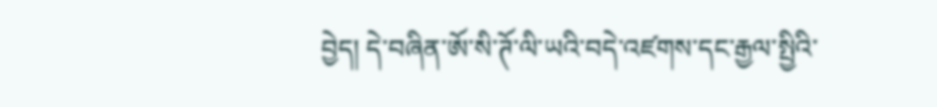བྱེད། དེ་བཞིན་ཨོ་སི་ཊོ་ལི་ཡའི་བདེ་འཛགས་དང་རྒྱལ་སྤྱིའི་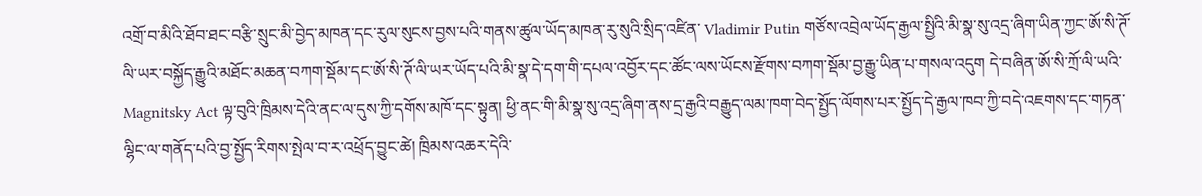འགྲོ་བ་མིའི་ཐོབ་ཐང་བརྩི་སྲུང་མི་བྱེད་མཁན་དང་རུལ་སུངས་བྱས་པའི་གནས་ཚུལ་ཡོད་མཁན་རུ་སུའི་སྲིད་འཛིན་ Vladimir Putin གཙོས་འབྲེལ་ཡོད་རྒྱལ་སྤྱིའི་མི་སྣ་སུ་འདྲ་ཞིག་ཡིན་ཀྱང་ཨོ་སི་ཊོ་ལི་ཡར་བསྐྱོད་རྒྱུའི་མཐོང་མཆན་བཀག་སྡོམ་དང་ཨོ་སི་ཊོ་ལི་ཡར་ཡོད་པའི་མི་སྣ་དེ་དག་གི་དཔལ་འབྱོར་དང་ཚོང་ལས་ཡོངས་རྫོགས་བཀག་སྡོམ་བྱ་རྒྱུ་ཡིན་པ་གསལ་འདུག དེ་བཞིན་ཨོ་སི་ཀྲོ་ལི་ཡའི་ Magnitsky Act ལྟ་བུའི་ཁྲིམས་དེའི་ནང་ལ་དུས་ཀྱི་དགོས་མཁོ་དང་སྟུན། ཕྱི་ནང་གི་མི་སྣ་སུ་འདྲ་ཞིག་ནས་དྲ་རྒྱའི་བརྒྱུད་ལམ་ཁག་བེད་སྤྱོད་ལོགས་པར་སྤྱོད་དེ་རྒྱལ་ཁབ་ཀྱི་བདེ་འཇགས་དང་གཏན་ལྷིང་ལ་གནོད་པའི་བྱ་སྤྱོད་རིགས་སྤེལ་བ་ར་འཕྲོད་བྱུང་ཚེ། ཁྲིམས་འཆར་དེའི་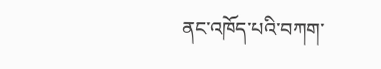ནང་འཁོད་པའི་བཀག་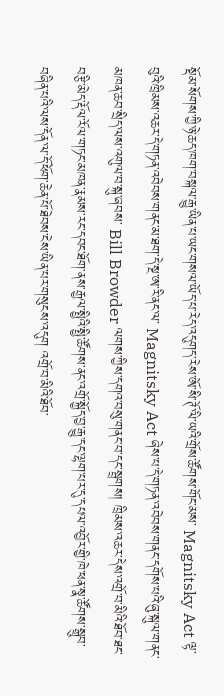སྡོམ་སོགས་ཀྱི་ཉེ་ཆད་ཁག་བསྐལ་རྒྱུ་ཡིན་པ་ཡང་གསལ་ཡོད་པ་རེད་འདུགད་རེས་ཨོ་སི་ཊོ་ལི་ཡའི་གྲོས་ཚོགས་གོང་མས་ Magnitsky Act ལྟ་བུའི་ཁྲིམས་འཆར་དེ་གཏན་འབེབས་གནང་མ་ཐག་དེ་སྔ་ཨ་རི་ནང་ལ་ Magnitsky Act ཞེས་པ་དེ་གཏན་འབེབས་གནང་དགོས་པའི་ཞུ་སྐུལ་གནང་མཁན་ཆབ་སྲིད་ལས་འགུལ་བ་སྐུ་ཞབས་ Bill Browder ལགས་ཀྱིས་དགའ་བསུ་གནང་བ་དང་སྦྲགས། ཁྲིམས་འཆར་དེས་འགྲོ་བ་མིའི་ཐོབ་ཐང་བརྩི་མེད་རྡོལ་རོལ་གཏང་མཁན་རྣམས་རང་དབང་ཐོག་ནས་རྒྱལ་སྤྱིའི་སྤྱི་ཚོགས་ནང་འགྲོ་སྐྱོད་བྱ་རྒྱུ་དང་ལྷག་པར་དུ་དཔལ་འབྱོར་གྱི་ཁེ་ཕན་སྣ་ཚོགས་སྒྲུབ་བཞིན་པའི་ལས་དོན་ལ་དོ་ཕོག་ཆེན་པོ་ཐེབས་ངེས་ཡིན་པར་གསུངས་འདུག འགྲོ་བ་མིའི་ཐོབ་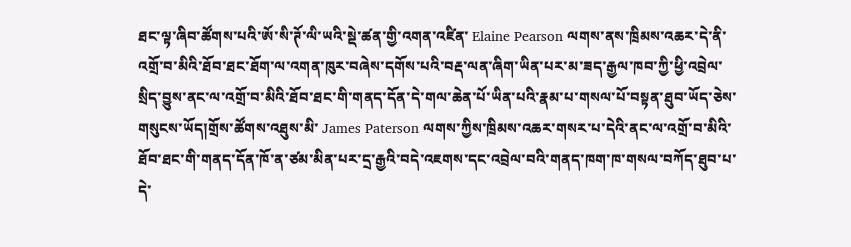ཐང་ལྟ་ཞིབ་ཚོགས་པའི་ཨོ་སི་ཊོ་ལི་ཡའི་སྡེ་ཚན་གྱི་འགན་འཛིན་ Elaine Pearson ལགས་ནས་ཁྲིམས་འཆར་དེ་ནི་འགྲོ་བ་མིའི་ཐོབ་ཐང་ཐོག་ལ་འགན་ཁུར་བཞེས་དགོས་པའི་བརྡ་ལན་ཞིག་ཡིན་པར་མ་ཟད་རྒྱལ་ཁབ་ཀྱི་ཕྱི་འབྲེལ་སྲིད་བྱུས་ནང་ལ་འགྲོ་བ་མིའི་ཐོབ་ཐང་གི་གནད་དོན་དེ་གལ་ཆེན་པོ་ཡིན་པའི་རྣམ་པ་གསལ་པོ་བསྟན་ཐུབ་ཡོད་ཅེས་གསུངས་ཡོད།གྲོས་ཚོགས་འཐུས་མི་ James Paterson ལགས་ཀྱིས་ཁྲིམས་འཆར་གསར་པ་དེའི་ནང་ལ་འགྲོ་བ་མིའི་ཐོབ་ཐང་གི་གནད་དོན་ཁོ་ན་ཙམ་མིན་པར་དྲ་རྒྱའི་བདེ་འཇགས་དང་འབྲེལ་བའི་གནད་ཁག་ཁ་གསལ་བཀོད་ཐུབ་པ་དེ་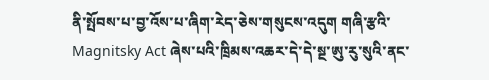ནི་སྤོབས་པ་བྱ་འོས་པ་ཞིག་རེད་ཅེས་གསུངས་འདུག གཞི་རྩའི་ Magnitsky Act ཞེས་པའི་ཁྲིམས་འཆར་དེ་དེ་སྔ་ཨུ་རུ་སུའི་ནང་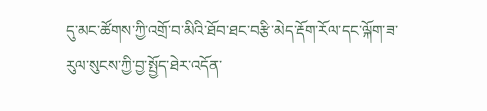དུ་མང་ཚོགས་ཀྱི་འགྲོ་བ་མིའི་ཐོབ་ཐང་བརྩི་མེད་རྡོག་རོལ་དང་ལྐོག་ཟ་རུལ་སུངས་ཀྱི་བྱ་སྤྱོད་ཐེར་འདོན་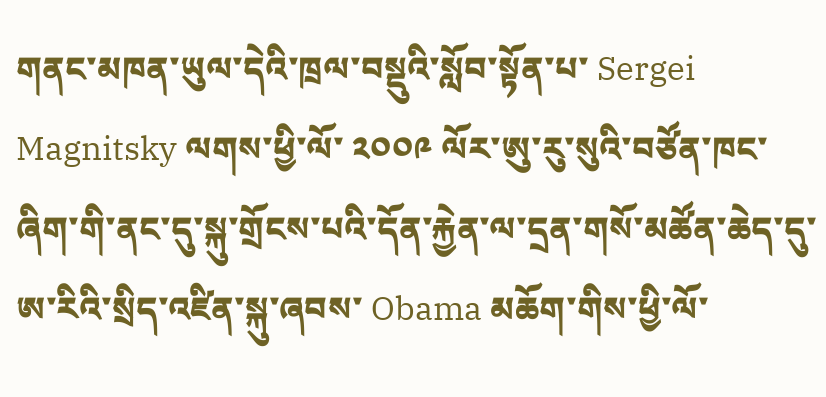གནང་མཁན་ཡུལ་དེའི་ཁྲལ་བསྡུའི་སློབ་སྟོན་པ་ Sergei Magnitsky ལགས་ཕྱི་ལོ་ ༢༠༠༩ ལོར་ཨུ་རུ་སུའི་བཙོན་ཁང་ཞིག་གི་ནང་དུ་སྐུ་གྲོངས་པའི་དོན་རྐྱེན་ལ་དྲན་གསོ་མཚོན་ཆེད་དུ་ཨ་རིའི་སྲིད་འཛིན་སྐུ་ཞབས་ Obama མཆོག་གིས་ཕྱི་ལོ་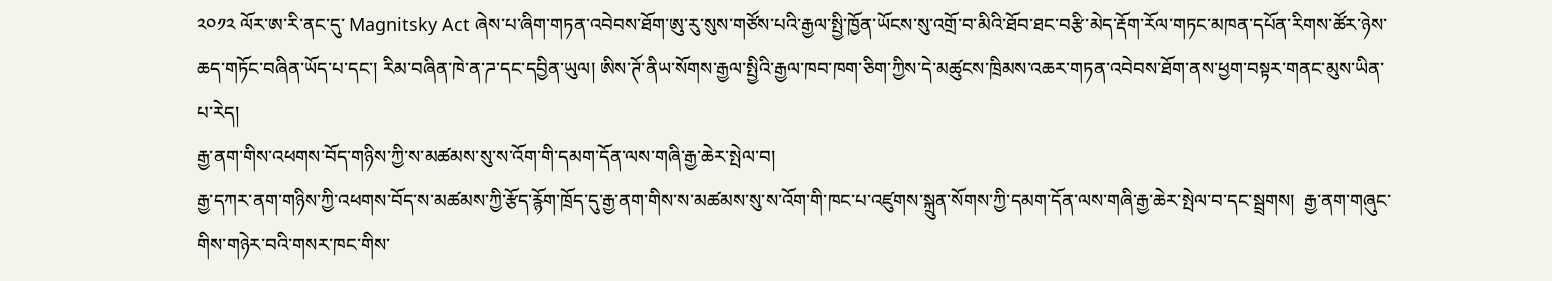༢༠༡༢ ལོར་ཨ་རི་ནང་དུ་ Magnitsky Act ཞེས་པ་ཞིག་གཏན་འབེབས་ཐོག་ཨུ་རུ་སུས་གཙོས་པའི་རྒྱལ་སྤྱི་ཁྱོན་ཡོངས་སུ་འགྲོ་བ་མིའི་ཐོབ་ཐང་བརྩི་མེད་རྡོག་རོལ་གཏང་མཁན་དཔོན་རིགས་ཚོར་ཉེས་ཆད་གཏོང་བཞིན་ཡོད་པ་དང་། རིམ་བཞིན་ཁེ་ན་ཌ་དང་དབྱིན་ཡུལ། ཨིས་ཊོ་ནིཡ་སོགས་རྒྱལ་སྤྱིའི་རྒྱལ་ཁབ་ཁག་ཅིག་ཀྱིས་དེ་མཚུངས་ཁྲིམས་འཆར་གཏན་འབེབས་ཐོག་ནས་ཕྱག་བསྟར་གནང་མུས་ཡིན་པ་རེད།
རྒྱ་ནག་གིས་འཕགས་བོད་གཉིས་ཀྱི་ས་མཚམས་སུ་ས་འོག་གི་དམག་དོན་ལས་གཞི་རྒྱ་ཆེར་སྤེལ་བ།
རྒྱ་དཀར་ནག་གཉིས་ཀྱི་འཕགས་བོད་ས་མཚམས་ཀྱི་རྩོད་རྙོག་ཁྲོད་དུ་རྒྱ་ནག་གིས་ས་མཚམས་སུ་ས་འོག་གི་ཁང་པ་འཛུགས་སྐྲུན་སོགས་ཀྱི་དམག་དོན་ལས་གཞི་རྒྱ་ཆེར་སྤེལ་བ་དང་སྦྲགས།  རྒྱ་ནག་གཞུང་གིས་གཉེར་བའི་གསར་ཁང་གིས་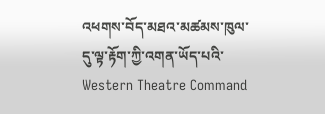འཕགས་བོད་མཐའ་མཚམས་ཁུལ་དུ་ལྟ་རྟོག་ཀྱི་འགན་ཡོད་པའི་ Western Theatre Command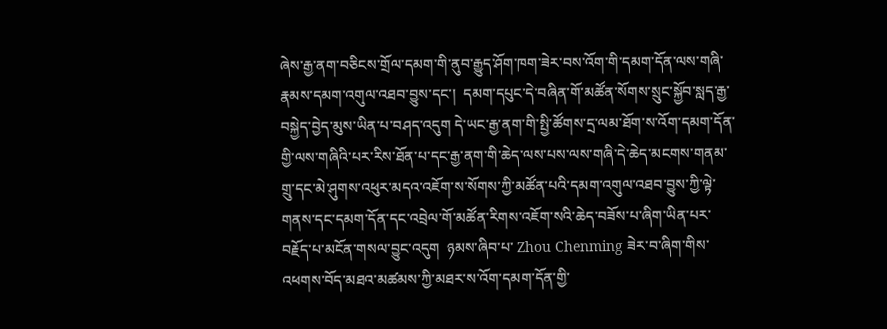ཞེས་རྒྱ་ནག་བཅིངས་གྲོལ་དམག་གི་ནུབ་རྒྱུད་ཤོག་ཁག་ཟེར་བས་འོག་གི་དམག་དོན་ལས་གཞི་རྣམས་དམག་འགུལ་འཐབ་བྱུས་དང་།  དམག་དཔུང་དེ་བཞིན་གོ་མཚོན་སོགས་སྲུང་སྐྱོབ་སླད་རྒྱ་བསྐྱེད་བྱེད་མུས་ཡིན་པ་བཤད་འདུག དེ་ཡང་རྒྱ་ནག་གི་སྤྱི་ཚོགས་དྲ་ལམ་ཐོག་ས་འོག་དམག་དོན་གྱི་ལས་གཞིའི་པར་རིས་ཐོན་པ་དང་རྒྱ་ནག་གི་ཆེད་ལས་པས་ལས་གཞི་དེ་ཆེད་མངགས་གནམ་གྲུ་དང་མེ་ཤུགས་འཕུར་མདའ་འཇོག་ས་སོགས་ཀྱི་མཚོན་པའི་དམག་འགུལ་འཐབ་བྱུས་ཀྱི་ལྟེ་གནས་དང་དམག་དོན་དང་འབྲེལ་གོ་མཚོན་རིགས་འཇོག་སའི་ཆེད་བཟོས་པ་ཞིག་ཡིན་པར་བརྗོད་པ་མངོན་གསལ་བྱུང་འདུག  ཉམས་ཞིབ་པ་ Zhou Chenming ཟེར་བ་ཞིག་གིས་འཕགས་བོད་མཐའ་མཚམས་ཀྱི་མཐར་ས་འོག་དམག་དོན་གྱི་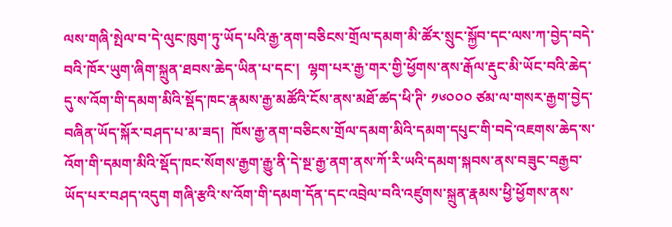ལས་གཞི་སྤེལ་བ་དེ་ལུང་ཁུག་ཏུ་ཡོད་པའི་རྒྱ་ནག་བཅིངས་གྲོལ་དམག་མི་ཚོར་སྲུང་སྐྱོབ་དང་ལས་ཀ་བྱེད་བདེ་བའི་ཁོར་ཡུག་ཞིག་སྐྲུན་ཐབས་ཆེད་ཡིན་པ་དང་།  ལྷག་པར་རྒྱ་གར་གྱི་ཕྱོགས་ནས་རྒོལ་རྡུང་མི་ཡོང་བའི་ཆེད་དུ་ས་འོག་གི་དམག་མིའི་སྡོད་ཁང་རྣམས་རྒྱ་མཚོའི་ངོས་ནས་མཐོ་ཚད་ཕི་ཊི་ ༡༦༠༠༠ ཙམ་ལ་གསར་རྒྱག་བྱེད་བཞིན་ཡོད་སྐོར་བཤད་པ་མ་ཟད།  ཁོས་རྒྱ་ནག་བཅིངས་གྲོལ་དམག་མིའི་དམག་དཔུང་གི་བདེ་འཇགས་ཆེད་ས་འོག་གི་དམག་མིའི་སྡོད་ཁང་སོགས་རྒྱག་རྒྱུ་ནི་དེ་སྔ་རྒྱ་ནག་ནས་ཀོ་རི་ཡའི་དམག་སྐབས་ནས་བཟུང་བརྒྱབ་ཡོད་པར་བཤད་འདུག གཞི་རྩའི་ས་འོག་གི་དམག་དོན་དང་འབྲེལ་བའི་འཛུགས་སྐྲུན་རྣམས་ཕྱི་ཕྱོགས་ནས་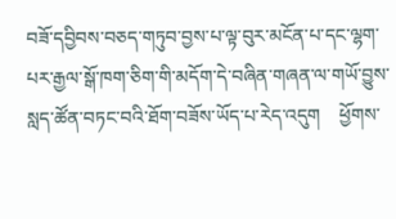བཟོ་དབྱིབས་བཅད་གཏུབ་བྱས་པ་ལྟ་བུར་མངོན་པ་དང་ལྷག་པར་རྒྱལ་སྒོ་ཁག་ཅིག་གི་མདོག་དེ་བཞིན་གཞན་ལ་གཡོ་བྱུས་སླད་ཚོན་བཏང་བའི་ཐོག་བཟོས་ཡོད་པ་རེད་འདུག    ཕྱོགས་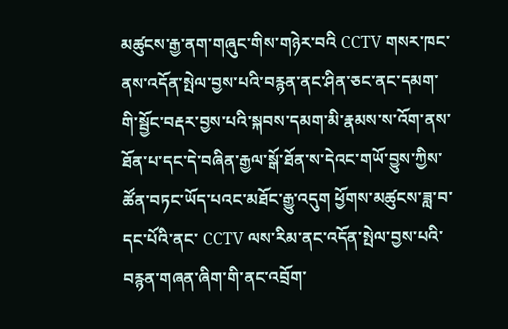མཚུངས་རྒྱ་ནག་གཞུང་གིས་གཉེར་བའི CCTV གསར་ཁང་ནས་འདོན་སྤེལ་བྱས་པའི་བརྙན་ནང་ཤིན་ཅང་ནང་དམག་གི་སྦྱོང་བརྡར་བྱས་པའི་སྐབས་དམག་མི་རྣམས་ས་འོག་ནས་ཐོན་པ་དང་དེ་བཞིན་རྒྱལ་སྒོ་ཐོན་ས་དེའང་གཡོ་བྱུས་ཀྱིས་ཚོན་བཏང་ཡོད་པའང་མཐོང་རྒྱུ་འདུག ཕྱོགས་མཚུངས་ཟླ་བ་དང་པོའི་ནང་ CCTV ལས་རིམ་ནང་འདོན་སྤེལ་བྱས་པའི་བརྙན་གཞན་ཞིག་གི་ནང་འབྲོག་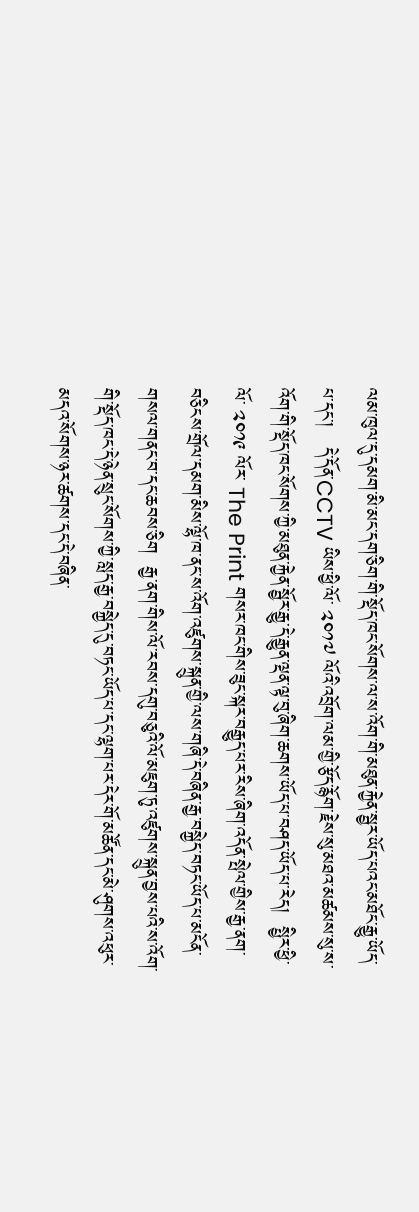ལམ་ཁུལ་དུ་དམག་མི་མང་དག་ཅིག་གི་སྡོད་ཁང་སོགས་ལ་ས་འོག་གི་མཐུན་རྐྱེན་སྦྱར་ཡོད་པའང་མཐོང་རྒྱུ་ཡོད་པ་དང་།   དེ་དོན་CCTV ཡིས་ཕྱི་ལོ་ ༢༠༡༧ ལོའི་འབྲོག་ལམ་གྱི་རྩོད་རྙོག་རྗེས་སུ་མཐའ་མཚམས་སུ་ས་འོག་གི་སྡོད་ཁང་སོགས་ཀྱི་མཐུན་རྐྱེན་སྦྱོར་རྒྱུ་དེ་རྒྱུན་ལྡན་ལྟ་བུ་ཞིག་ཆགས་ཡོད་པ་བཤད་ཡོད་པ་རེད།  སྤྱིར་ཕྱི་ལོ་ ༢༠༡༩ ལོར་ The Print གསར་ཁང་གིས་ཟུང་སྐར་བརྒྱུད་པར་རིས་ཞིག་འདོན་སྤེལ་གྱིས་རྒྱ་ནག་བཅིངས་གྲོལ་དམག་མིས་ལྷོ་ཁ་ནང་ས་འོག་འཛུགས་སྐྲུན་གྱི་ལས་གཞི་དེ་བཞིན་རྒྱ་བསྐྱེད་བཏང་ཡོད་པ་མངོན་གསལ་གནང་བ་དང་ཆབས་ཅིག  རྒྱ་ནག་གིས་ལོ་རབས་དགུ་བཅུའི་ལོ་མཇུག་ཏུ་འཛུགས་སྐྲུན་བྱས་པའི་ས་འོག་གི་སྡོད་ཁང་དེ་ཉེན་སྲུང་སོགས་ཀྱི་སླད་རྒྱ་བསྐྱེད་དུ་བཏང་ཡོད་པ་དང་ལྷག་པར་དེར་གོ་མཚོན་དང་མེ་ཤུགས་འཕུར་མདའ་སོགས་ཉར་ཚགས་དང་དེ་བཞིན་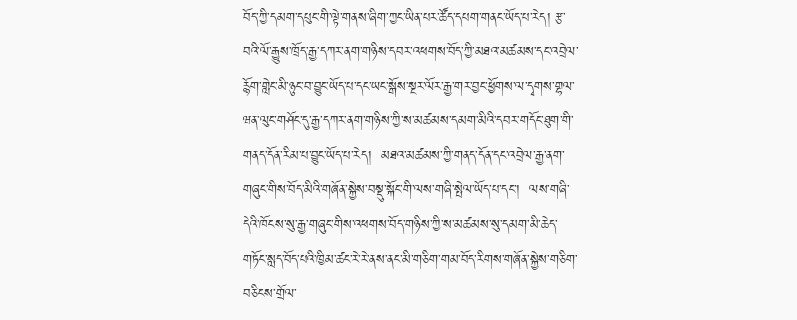བོད་ཀྱི་དམག་དཔུང་གི་ལྟེ་གནས་ཞིག་ཀྱང་ཡིན་པར་ཚོད་དཔག་གནང་ཡོད་པ་རེད། རྩ་བའི་ལོ་རྒྱུས་ཁྲོད་རྒྱ་དཀར་ནག་གཉིས་དབར་འཕགས་བོད་ཀྱི་མཐའ་མཚམས་དང་འབྲེལ་རྙོག་གླེང་མི་ཉུང་བ་བྱུང་ཡོད་པ་དང་ཡང་སྒོས་སྔར་ལོར་རྒྱ་གར་བྱང་ཕྱོགས་ལ་དྭགས་གྷལ་ཝན་ལུང་གཤོང་དུ་རྒྱ་དཀར་ནག་གཉིས་ཀྱི་ས་མཚམས་དམག་མིའི་དབར་གདོང་ཐུག་གི་གནད་དོན་རིམ་པ་བྱུང་ཡོད་པ་རེད།  མཐའ་མཚམས་ཀྱི་གནད་དོན་དང་འབྲེལ་རྒྱ་ནག་གཞུང་གིས་བོད་མིའི་གཞོན་སྐྱེས་བསྡུ་སྐོང་གི་ལས་གཞི་སྤེལ་ཡོད་པ་དང་།  ལས་གཞི་དེའི་ཁོངས་སུ་རྒྱ་གཞུང་གིས་འཕགས་བོད་གཉིས་ཀྱི་ས་མཚམས་སུ་དམག་མི་ཆེད་གཏོང་སླད་བོད་པའི་ཁྱིམ་ཚང་རེ་རེ་ནས་ནང་མི་གཅིག་གམ་བོད་རིགས་གཞོན་སྐྱེས་གཅིག་བཅིངས་གྲོལ་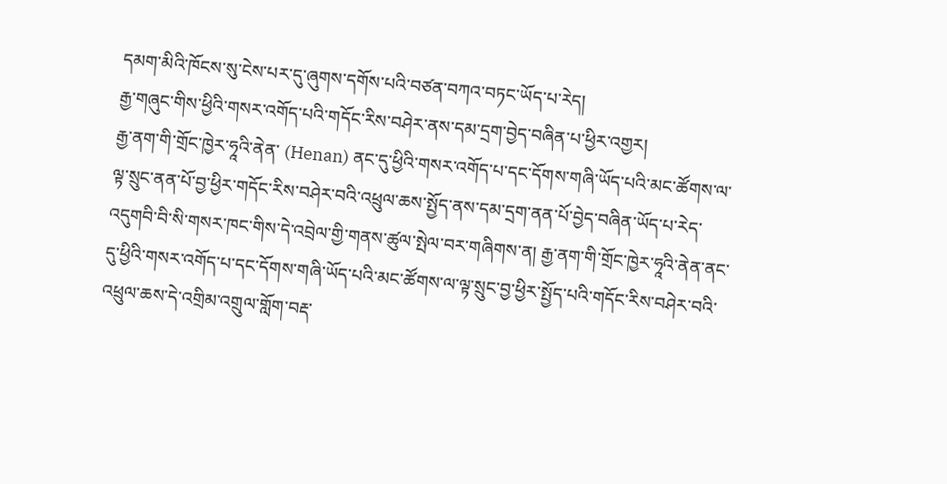དམག་མིའི་ཁོངས་སུ་ངེས་པར་དུ་ཞུགས་དགོས་པའི་བཙན་བཀའ་བཏང་ཡོད་པ་རེད།
རྒྱ་གཞུང་གིས་ཕྱིའི་གསར་འགོད་པའི་གདོང་རིས་བཤེར་ནས་དམ་དྲག་བྱེད་བཞིན་པ་ཕྱིར་འགྱར།
རྒྱ་ནག་གི་གྲོང་ཁྱེར་ཧཱའི་ནེན་ (Henan) ནང་དུ་ཕྱིའི་གསར་འགོད་པ་དང་དོགས་གཞི་ཡོད་པའི་མང་ཚོགས་ལ་ལྟ་སྲུང་ནན་པོ་བྱ་ཕྱིར་གདོང་རིས་བཤེར་བའི་འཕྲུལ་ཆས་སྤྱོད་ནས་དམ་དྲག་ནན་པོ་བྱེད་བཞིན་ཡོད་པ་རེད་འདུགབི་བི་སི་གསར་ཁང་གིས་དེ་འབྲེལ་གྱི་གནས་ཚུལ་སྤེལ་བར་གཞིགས་ན། རྒྱ་ནག་གི་གྲོང་ཁྱེར་ཧཱའི་ནེན་ནང་དུ་ཕྱིའི་གསར་འགོད་པ་དང་དོགས་གཞི་ཡོད་པའི་མང་ཚོགས་ལ་ལྟ་སྲུང་བྱ་ཕྱིར་སྤྱོད་པའི་གདོང་རིས་བཤེར་བའི་འཕྲུལ་ཆས་དེ་འགྲིམ་འགྲུལ་གློག་བརྡ་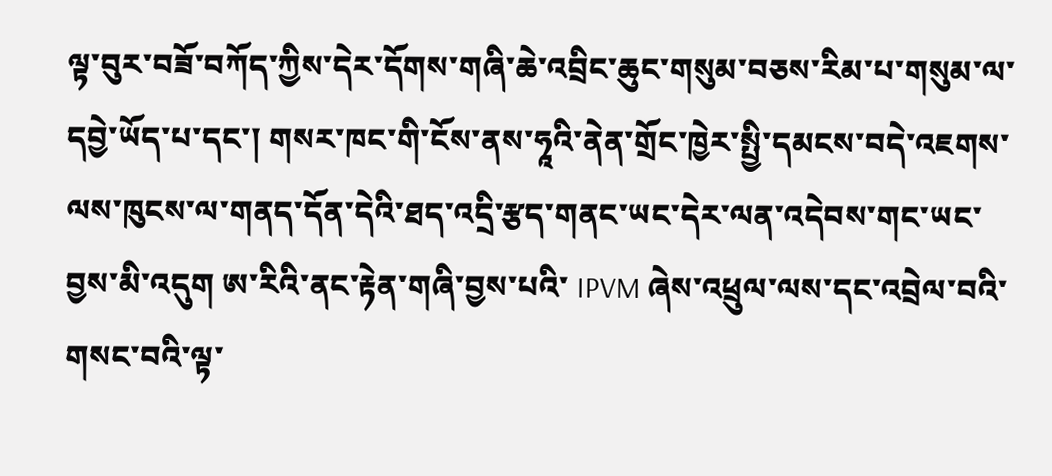ལྟ་བུར་བཟོ་བཀོད་ཀྱིས་དེར་དོགས་གཞི་ཆེ་འབྲིང་ཆུང་གསུམ་བཅས་རིམ་པ་གསུམ་ལ་དབྱེ་ཡོད་པ་དང་། གསར་ཁང་གི་ངོས་ནས་ཧཱའི་ནེན་གྲོང་ཁྱེར་སྤྱི་དམངས་བདེ་འཇགས་ལས་ཁུངས་ལ་གནད་དོན་དེའི་ཐད་འདྲི་རྩད་གནང་ཡང་དེར་ལན་འདེབས་གང་ཡང་བྱས་མི་འདུག ཨ་རིའི་ནང་རྟེན་གཞི་བྱས་པའི་ IPVM ཞེས་འཕྲུལ་ལས་དང་འབྲེལ་བའི་གསང་བའི་ལྟ་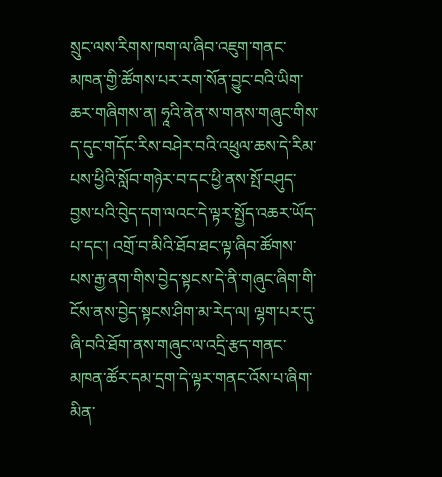སྲུང་ལས་རིགས་ཁག་ལ་ཞིབ་འཇུག་གནང་མཁན་གྱི་ཚོགས་པར་རག་སོན་བྱུང་བའི་ཡིག་ཆར་གཞིགས་ན། ཧཱའི་ནེན་ས་གནས་གཞུང་གིས་ད་དུང་གདོང་རིས་བཤེར་བའི་འཕྲུལ་ཆས་དེ་རིམ་པས་ཕྱིའི་སློབ་གཉེར་བ་དང་ཕྱི་ནས་སྤོ་བཤུད་བྱས་པའི་བེུད་དག་ལའང་དེ་ལྟར་སྤྱོད་འཆར་ཡོད་པ་དང་། འགྲོ་བ་མིའི་ཐོབ་ཐང་ལྟ་ཞིབ་ཚོགས་པས་རྒྱ་ནག་གིས་བྱེད་སྟངས་དེ་ནི་གཞུང་ཞིག་གི་ངོས་ནས་བྱེད་སྟངས་ཤིག་མ་རེད་ལ། ལྷག་པར་དུ་ཞི་བའི་ཐོག་ནས་གཞུང་ལ་འདྲི་རྩད་གནང་མཁན་ཚོར་དམ་དྲག་དེ་ལྟར་གནང་འོས་པ་ཞིག་མིན་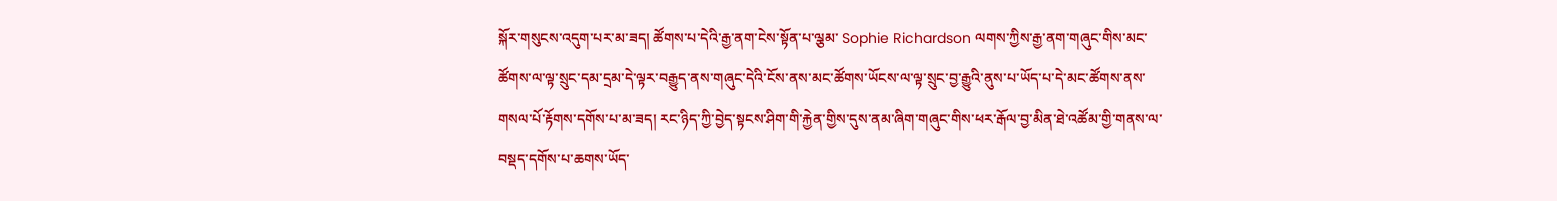སྐོར་གསུངས་འདུག་པར་མ་ཟད། ཚོགས་པ་དེའི་རྒྱ་ནག་ངེས་སྟོན་པ་ལྕམ་ Sophie Richardson ལགས་ཀྱིས་རྒྱ་ནག་གཞུང་གིས་མང་ཚོགས་ལ་ལྟ་སྲུང་དམ་དྲམ་དེ་ལྟར་བརྒྱུད་ནས་གཞུང་དེའི་ངོས་ནས་མང་ཚོགས་ཡོངས་ལ་ལྟ་སྲུང་བྱ་རྒྱུའི་ནུས་པ་ཡོད་པ་དེ་མང་ཚོགས་ནས་གསལ་པོ་རྟོགས་དགོས་པ་མ་ཟད། རང་ཉིད་ཀྱི་བྱེད་སྟངས་ཤིག་གི་རྐྱེན་གྱིས་དུས་ནམ་ཞིག་གཞུང་གིས་ཕར་རྒོལ་བྱ་མིན་ཐེ་འཚོམ་གྱི་གནས་ལ་བསྡད་དགོས་པ་ཆགས་ཡོད་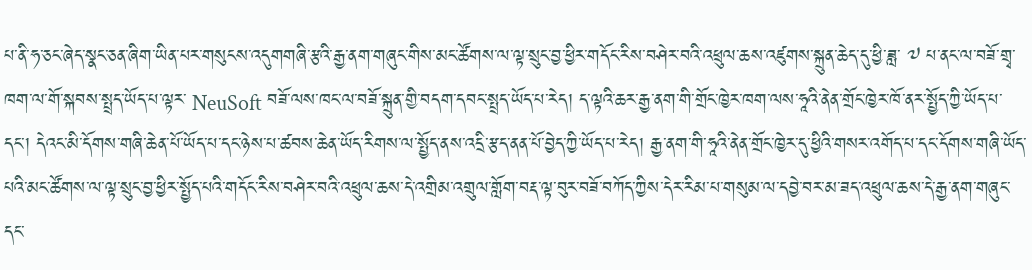པ་ནི་ཧ་ཅང་ཞེད་སྣང་ཅན་ཞིག་ཡིན་པར་གསུངས་འདུགགཞི་རྩའི་རྒྱ་ནག་གཞུང་གིས་མང་ཚོགས་ལ་ལྟ་སྲུང་བྱ་ཕྱིར་གདོང་རིས་བཤེར་བའི་འཕྲུལ་ཆས་འཛུགས་སྐྲུན་ཆེད་དུ་ཕྱི་ཟླ་ ༧ པ་ནང་ལ་བཟོ་གྲྭ་ཁག་ལ་གོ་སྐབས་སྤྲད་ཡོད་པ་ལྟར་ NeuSoft བཟོ་ལས་ཁང་ལ་བཟོ་སྐྲུན་གྱི་བདག་དབང་སྤྲད་ཡོད་པ་རེད། ད་ལྟའི་ཆར་རྒྱ་ནག་གི་གྲོང་ཁྱེར་ཁག་ལས་ཧཱའི་ནེན་གྲོང་ཁྱེར་ཁོ་ནར་སྤྱོད་ཀྱི་ཡོད་པ་དང་། དེའང་མི་དོགས་གཞི་ཆེན་པོ་ཡོད་པ་དང་ཉེས་པ་ཚབས་ཆེན་ཡོད་རིགས་ལ་སྤྱོད་ནས་འདྲི་རྩད་ནན་པོ་བྱེད་ཀྱི་ཡོད་པ་རེད། རྒྱ་ནག་གི་ཧཱའི་ནེན་གྲོང་ཁྱེར་དུ་ཕྱིའི་གསར་འགོད་པ་དང་དོགས་གཞི་ཡོད་པའི་མང་ཚོགས་ལ་ལྟ་སྲུང་བྱ་ཕྱིར་སྤྱོད་པའི་གདོང་རིས་བཤེར་བའི་འཕྲུལ་ཆས་དེ་འགྲིམ་འགྲུལ་གློག་བརྡ་ལྟ་བུར་བཟོ་བཀོད་ཀྱིས་དེར་རིམ་པ་གསུམ་ལ་དབྱེ་བར་མ་ཟད་འཕྲུལ་ཆས་དེ་རྒྱ་ནག་གཞུང་དང་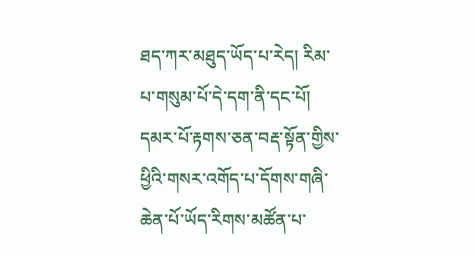ཐད་ཀར་མཐུད་ཡོད་པ་རེད། རིམ་པ་གསུམ་པོ་དེ་དག་ནི་དང་པོ། དམར་པོ་རྟགས་ཅན་བརྡ་སྟོན་གྱིས་ཕྱིའི་གསར་འགོད་པ་དོགས་གཞི་ཆེན་པོ་ཡོད་རིགས་མཚོན་པ་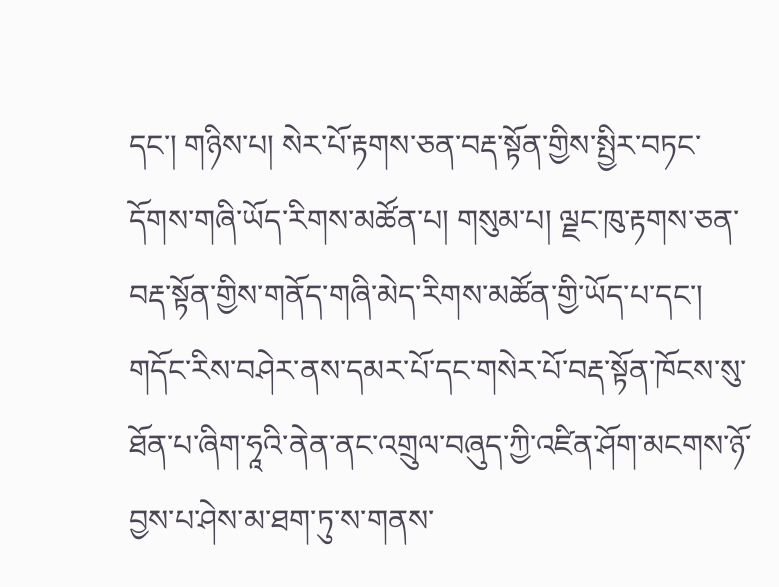དང་། གཉིས་པ། སེར་པོ་རྟགས་ཅན་བརྡ་སྟོན་གྱིས་སྤྱིར་བཏང་དོགས་གཞི་ཡོད་རིགས་མཚོན་པ། གསུམ་པ། ལྗང་ཁུ་རྟགས་ཅན་བརྡ་སྟོན་གྱིས་གནོད་གཞི་མེད་རིགས་མཚོན་གྱི་ཡོད་པ་དང་། གདོང་རིས་བཤེར་ནས་དམར་པོ་དང་གསེར་པོ་བརྡ་སྟོན་ཁོངས་སུ་ཐོན་པ་ཞིག་ཧཱའི་ནེན་ནང་འགྲུལ་བཞུད་ཀྱི་འཛིན་ཤོག་མངགས་ཉོ་བྱས་པ་ཤེས་མ་ཐག་ཏུ་ས་གནས་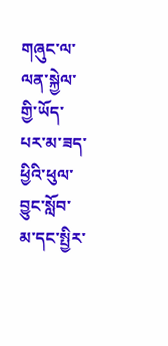གཞུང་ལ་ལན་སྐྱེལ་གྱི་ཡོད་པར་མ་ཟད་ཕྱིའི་ཕུལ་བྱུང་སློབ་མ་དང་སྤྱིར་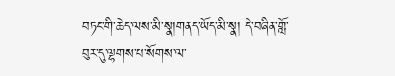བཏང་གི་ཆེད་ལས་མི་སྣ།གནད་ཡོད་མི་སྣ། དེ་བཞིན་གློ་བུར་དུ་ལྷགས་པ་སོགས་ལ་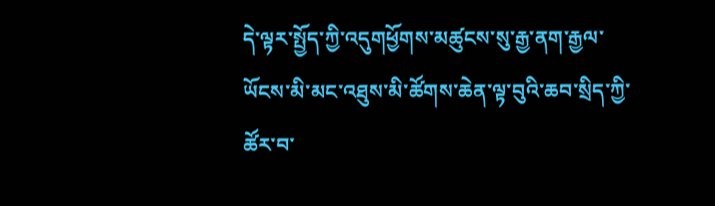དེ་ལྟར་སྤྱོད་ཀྱི་འདུགཕྱོགས་མཚུངས་སུ་རྒྱ་ནག་རྒྱལ་ཡོངས་མི་མང་འཐུས་མི་ཚོགས་ཆེན་ལྟ་བུའི་ཆབ་སྲིད་ཀྱི་ཚོར་བ་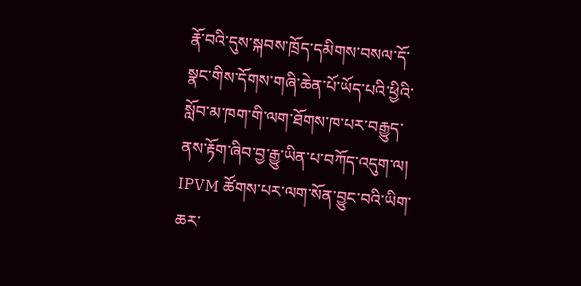རྣོ་བའི་དུས་སྐབས་ཁྲོད་དམིགས་བསལ་དོ་སྣང་གིས་དོགས་གཞི་ཆེན་པོ་ཡོད་པའི་ཕྱིའི་སློབ་མ་ཁག་གི་ལག་ཐོགས་ཁ་པར་བརྒྱུད་ནས་རྟོག་ཞིབ་བྱ་རྒྱུ་ཡིན་པ་བཀོད་འདུག་ལ། IPVM ཚོགས་པར་ལག་སོན་བྱུང་བའི་ཡིག་ཆར་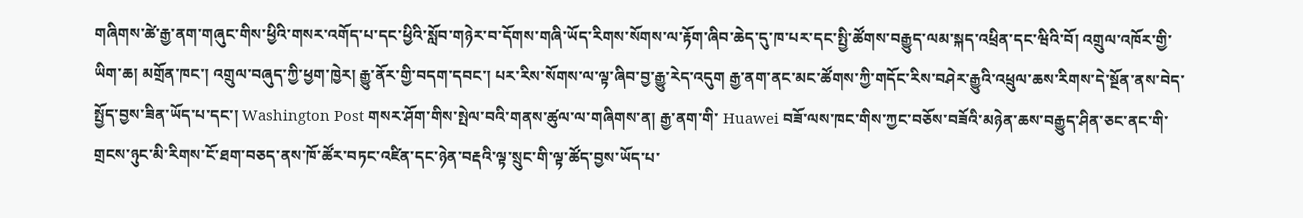གཞིགས་ཚེ་རྒྱ་ནག་གཞུང་གིས་ཕྱིའི་གསར་འགོད་པ་དང་ཕྱིའི་སློབ་གཉེར་བ་དོགས་གཞི་ཡོད་རིགས་སོགས་ལ་རྟོག་ཞིབ་ཆེད་དུ་ཁ་པར་དང་སྤྱི་ཚོགས་བརྒྱུད་ལམ་སྐད་འཕྲིན་དང་ཝིའི་བོ། འགྲུལ་འཁོར་གྱི་ཡིག་ཆ། མགྲོན་ཁང་། འགྲུལ་བཞུད་ཀྱི་ཕྱག་ཁྱེར། རྒྱུ་ནོར་གྱི་བདག་དབང་། པར་རིས་སོགས་ལ་ལྟ་ཞིབ་བྱ་རྒྱུ་རེད་འདུག རྒྱ་ནག་ནང་མང་ཚོགས་ཀྱི་གདོང་རིས་བཤེར་རྒྱུའི་འཕྲུལ་ཆས་རིགས་དེ་སྔོན་ནས་བེད་སྤྱོད་བྱས་ཟིན་ཡོད་པ་དང་། Washington Post གསར་ཤོག་གིས་སྤེལ་བའི་གནས་ཚུལ་ལ་གཞིགས་ན། རྒྱ་ནག་གི་ Huawei བཟོ་ལས་ཁང་གིས་ཀྱང་བཅོས་བཟོའི་མཉེན་ཆས་བརྒྱུད་ཤིན་ཅང་ནང་གི་གྲངས་ཉུང་མི་རིགས་ངོ་ཐག་བཅད་ནས་ཁོ་ཚོར་བཏང་འཛིན་དང་ཉེན་བརྡའི་ལྟ་སྲུང་གི་ལྟ་ཚོད་བྱས་ཡོད་པ་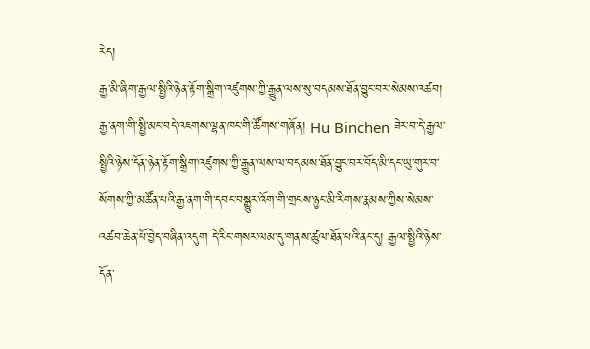རེད།
རྒྱ་མི་ཞིག་རྒྱལ་སྤྱིའི་ཉེན་རྟོག་སྒྲིག་འཛུགས་ཀྱི་རྒྱུན་ལས་སུ་བདམས་ཐོན་བྱུང་བར་སེམས་འཚབ།
རྒྱ་ནག་གི་སྤྱི་མང་བདེ་འཇགས་ལྷན་ཁང་གི་ཚོགས་གཞོན། Hu Binchen ཟེར་བ་དེ་རྒྱལ་སྤྱིའི་ཉེས་དོན་ཉེན་རྟོག་སྒྲིག་འཛུགས་ཀྱི་རྒྱུན་ལས་ལ་བདམས་ཐོན་བྱུང་བར་བོད་མི་དང་ཡུ་གུར་བ་སོགས་ཀྱི་མཚོན་པའི་རྒྱ་ནག་གི་དབང་བསྒྱུར་འོག་གི་གྲངས་ཉུང་མི་རིགས་རྣམས་ཀྱིས་སེམས་འཚབ་ཆེན་པོ་བྱེད་བཞིན་འདུག དེ་རིང་གསར་ལམ་དུ་གནས་ཚུལ་ཐོན་པའི་ནང་དུ། རྒྱལ་སྤྱིའི་ཉེས་དོན་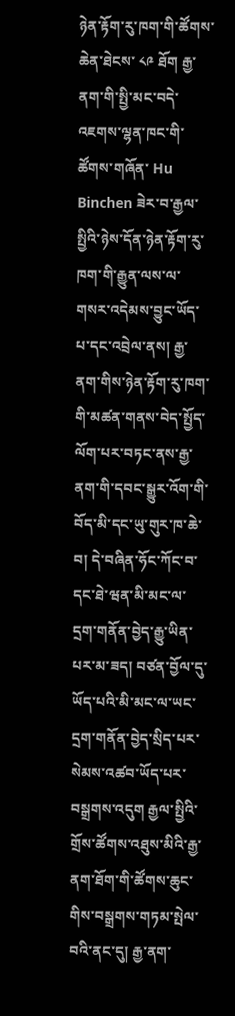ཉེན་རྟོག་རུ་ཁག་གི་ཚོགས་ཆེན་ཐེངས་ ༨༩ ཐོག རྒྱ་ནག་གི་སྤྱི་མང་བདེ་འཇགས་ལྷན་ཁང་གི་ཚོགས་གཞོན་ Hu Binchen ཟེར་བ་རྒྱལ་སྤྱིའི་ཉེས་དོན་ཉེན་རྟོག་རུ་ཁག་གི་རྒྱུན་ལས་ལ་གསར་འདེམས་བྱུང་ཡོད་པ་དང་འབྲེལ་ནས། རྒྱ་ནག་གིས་ཉེན་རྟོག་རུ་ཁག་གི་མཚན་གནས་བེད་སྤྱོད་ལོག་པར་བཏང་ནས་རྒྱ་ནག་གི་དབང་སྒྱུར་འོག་གི་བོད་མི་དང་ཡུ་གུར་ཁ་ཆེ་བ། དེ་བཞིན་ཧོང་ཀོང་བ་དང་ཐེ་ཝན་མི་མང་ལ་དྲག་གནོན་བྱེད་རྒྱུ་ཡིན་པར་མ་ཟད། བཙན་བྱོལ་དུ་ཡོད་པའི་མི་མང་ལ་ཡང་དྲག་གནོན་བྱེད་སྲིད་པར་སེམས་འཚབ་ཡོད་པར་བསྒྲགས་འདུག རྒྱལ་སྤྱིའི་གྲོས་ཚོགས་འཐུས་མིའི་རྒྱ་ནག་ཐོག་གི་ཚོགས་ཆུང་གིས་བསྒྲགས་གཏམ་སྤེལ་བའི་ནང་དུ། རྒྱ་ནག་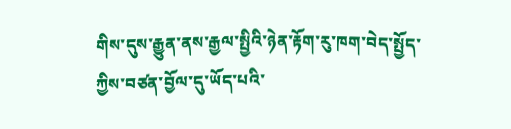གིས་དུས་རྒྱུན་ནས་རྒྱལ་སྤྱིའི་ཉེན་རྟོག་རུ་ཁག་བེད་སྤྱོད་ཀྱིས་བཙན་བྱོལ་དུ་ཡོད་པའི་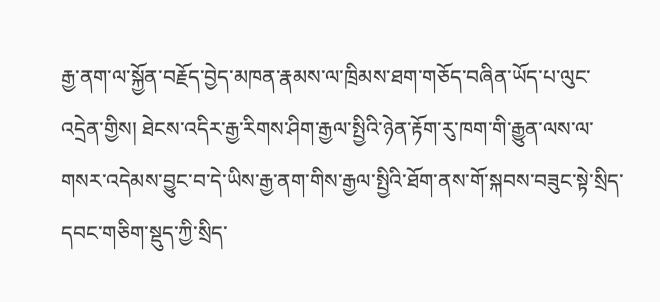རྒྱ་ནག་ལ་སྐྱོན་བརྗོད་བྱེད་མཁན་རྣམས་ལ་ཁྲིམས་ཐག་གཅོད་བཞིན་ཡོད་པ་ལུང་འདྲེན་གྱིས། ཐེངས་འདིར་རྒྱ་རིགས་ཤིག་རྒྱལ་སྤྱིའི་ཉེན་རྟོག་རུ་ཁག་གི་རྒྱུན་ལས་ལ་གསར་འདེམས་བྱུང་བ་དེ་ཡིས་རྒྱ་ནག་གིས་རྒྱལ་སྤྱིའི་ཐོག་ནས་གོ་སྐབས་བཟུང་སྟེ་སྲིད་དབང་གཅིག་སྡུད་ཀྱི་སྲིད་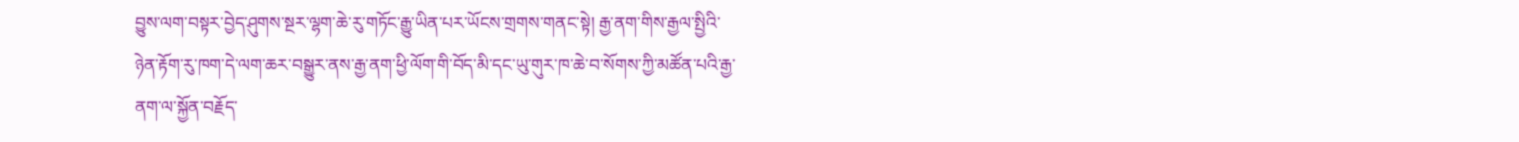བྱུས་ལག་བསྟར་བྱེད་ཤུགས་སྔར་ལྷག་ཆེ་རུ་གཏོང་རྒྱུ་ཡིན་པར་ཡོངས་གྲགས་གནང་སྟེ། རྒྱ་ནག་གིས་རྒྱལ་སྤྱིའི་ཉེན་རྟོག་རུ་ཁག་དེ་ལག་ཆར་བསྒྱུར་ནས་རྒྱ་ནག་ཕྱི་ལོག་གི་བོད་མི་དང་ཡུ་གུར་ཁ་ཆེ་བ་སོགས་ཀྱི་མཚོན་པའི་རྒྱ་ནག་ལ་སྐྱོན་བརྗོད་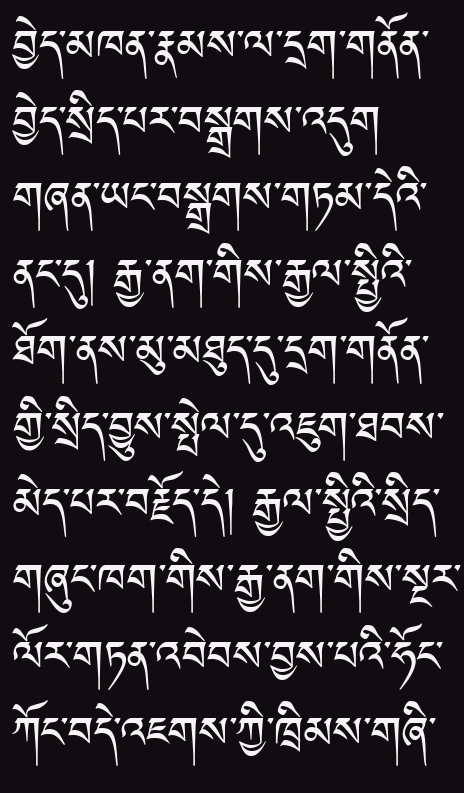བྱེད་མཁན་རྣམས་ལ་དྲག་གནོན་བྱེད་སྲིད་པར་བསྒྲགས་འདུག གཞན་ཡང་བསྒྲགས་གཏམ་དེའི་ནང་དུ། རྒྱ་ནག་གིས་རྒྱལ་སྤྱིའི་ཐོག་ནས་མུ་མཐུད་དུ་དྲག་གནོན་གྱི་སྲིད་བྱུས་སྤེལ་དུ་འཇུག་ཐབས་མེད་པར་བརྗོད་དེ། རྒྱལ་སྤྱིའི་སྲིད་གཞུང་ཁག་གིས་རྒྱ་ནག་གིས་སྔར་ལོར་གཏན་འབེབས་བྱས་པའི་ཧོང་ཀོང་བདེ་འཇགས་ཀྱི་ཁྲིམས་གཞི་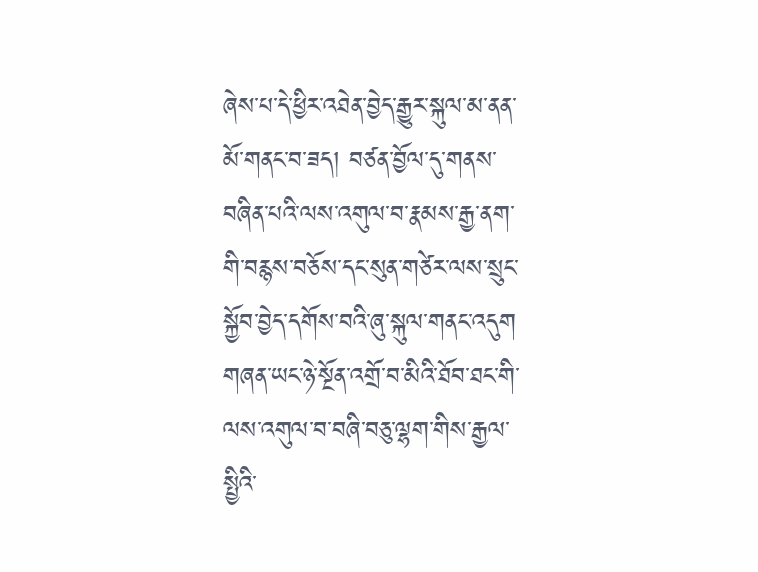ཞེས་པ་དེ་ཕྱིར་འཐེན་བྱེད་རྒྱུར་སྐུལ་མ་ནན་མོ་གནང་བ་ཟད། བཙན་བྱོལ་དུ་གནས་བཞིན་པའི་ལས་འགུལ་བ་རྣམས་རྒྱ་ནག་གི་བརྙས་བཅོས་དང་སུན་གཙེར་ལས་སྲུང་སྐྱོབ་བྱེད་དགོས་བའི་ཞུ་སྐུལ་གནང་འདུག གཞན་ཡང་ཉེ་སྔོན་འགྲོ་བ་མིའི་ཐོབ་ཐང་གི་ལས་འགུལ་བ་བཞི་བཅུ་ལྷག་གིས་རྒྱལ་སྤྱིའི་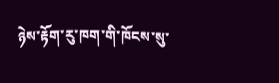ཉེས་རྟོག་རུ་ཁག་གི་ཁོངས་སུ་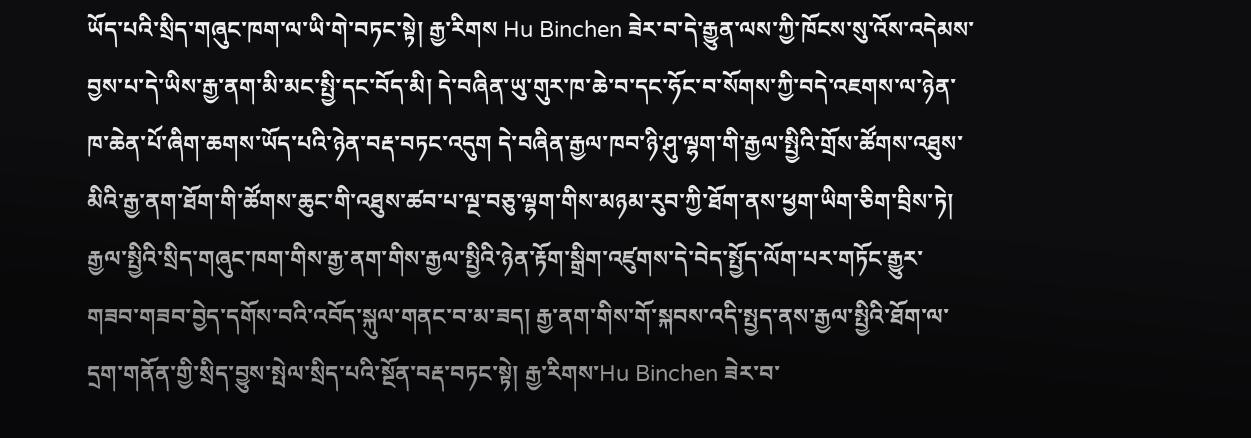ཡོད་པའི་སྲིད་གཞུང་ཁག་ལ་ཡི་གེ་བཏང་སྟེ། རྒྱ་རིགས Hu Binchen ཟེར་བ་དེ་རྒྱུན་ལས་ཀྱི་ཁོངས་སུ་འོས་འདེམས་བྱས་པ་དེ་ཡིས་རྒྱ་ནག་མི་མང་སྤྱི་དང་བོད་མི། དེ་བཞིན་ཡུ་གུར་ཁ་ཆེ་བ་དང་ཧོང་བ་སོགས་ཀྱི་བདེ་འཇགས་ལ་ཉེན་ཁ་ཆེན་པོ་ཞིག་ཆགས་ཡོད་པའི་ཉེན་བརྡ་བཏང་འདུག དེ་བཞིན་རྒྱལ་ཁབ་ཉི་ཤུ་ལྷག་གི་རྒྱལ་སྤྱིའི་གྲོས་ཚོགས་འཐུས་མིའི་རྒྱ་ནག་ཐོག་གི་ཚོགས་ཆུང་གི་འཐུས་ཚབ་པ་ལྔ་བཅུ་ལྷག་གིས་མཉམ་རུབ་ཀྱི་ཐོག་ནས་ཕྱག་ཡིག་ཅིག་བྲིས་ཏེ། རྒྱལ་སྤྱིའི་སྲིད་གཞུང་ཁག་གིས་རྒྱ་ནག་གིས་རྒྱལ་སྤྱིའི་ཉེན་རྟོག་སྒྲིག་འཛུགས་དེ་བེད་སྤྱོད་ལོག་པར་གཏོང་རྒྱུར་གཟབ་གཟབ་བྱེད་དགོས་བའི་འབོད་སྐུལ་གནང་བ་མ་ཟད། རྒྱ་ནག་གིས་གོ་སྐབས་འདི་སྤྱད་ནས་རྒྱལ་སྤྱིའི་ཐོག་ལ་དྲག་གནོན་གྱི་སྲིད་བྱུས་སྤེལ་སྲིད་པའི་སྔོན་བརྡ་བཏང་སྟེ། རྒྱ་རིགས་Hu Binchen ཟེར་བ་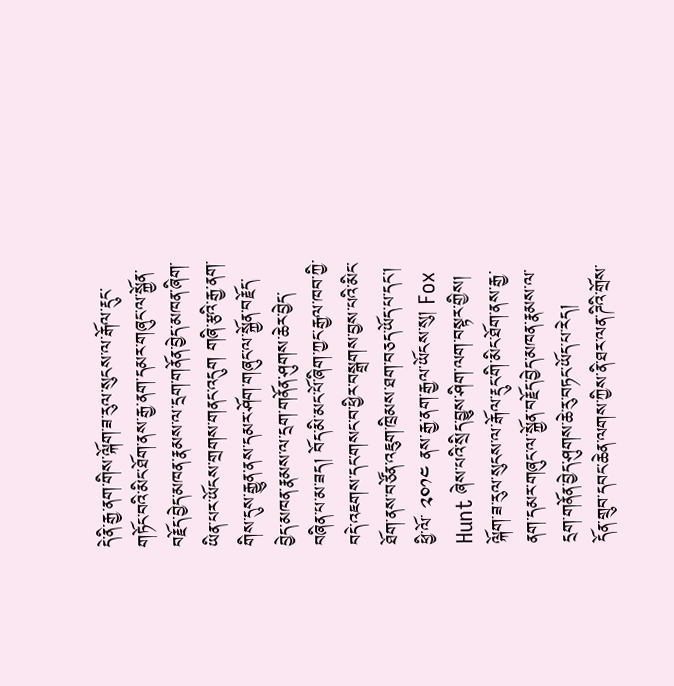དེ་ནི་རྒྱ་ནག་གིས་ལྐོག་ཟ་རུལ་སུངས་ལ་རྒོལ་རྡུང་གཏོང་བའི་མིང་ཐོག་ནས་རྒྱ་ནག་དམར་གཞུང་ལ་སྐྱོན་བརྗོད་བྱེད་མཁན་རྣམས་ལ་དྲག་གནོན་བྱེད་མཁན་ཞིག་ཡིན་པར་ཡོངས་གྲགས་གནང་འདུག གཞི་རྩའི་རྒྱ་ནག་གིས་དུས་རྒྱུན་ནས་དམར་ཤོག་གཞུང་ལ་སྐྱོན་བརྗོད་བྱེད་མཁན་རྣམས་ལ་དྲག་གནོན་ཤུགས་ཆེར་བྱེད་བཞིན་པ་མ་ཟད། བོད་མི་མང་པོ་ཞིག་ཀྱང་རྒྱལ་ཁབ་ཀྱི་བདེ་འཇགས་དང་གསང་བ་ཕྱིར་བསྒྲགས་བྱས་པའི་མིང་ཐོག་ནས་བཙོན་འཇུག་ཁྲིམས་ཐག་བཅད་ཡོད་པ་དང་། ཕྱི་ལོ་ ༢༠༡༤ ནས་རྒྱ་ནག་རྒྱལ་ཡོངས་སུ། Fox Hunt ཞེས་པའི་སྲིད་བྱུས་ཤིག་ལག་བསྟར་གྱིས། ལྐོག་ཟ་རུལ་སུངས་ལ་རྒོལ་རྡུང་གི་མིང་ཐོག་ནས་རྒྱ་ནག་དམར་གཞུང་ལ་སྐྱོན་བརྗོད་བྱེད་མཁན་རྣམས་ལ་དྲག་གནོན་བྱེད་ཤུགས་ཆེ་རུ་བཏང་ཡོད་པ་རེད།
དོན་གྲུབ་དབང་ཆེན་ལགས་ཀྱིས་ནི་ཐར་ལན་ཌིའི་གྲོས་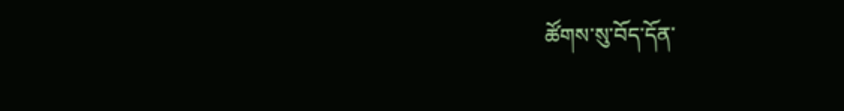ཚོགས་སུ་བོད་དོན་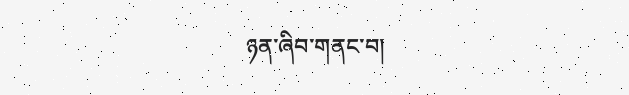ཉན་ཞིབ་གནང་བ།